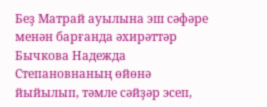Беҙ Матрай ауылына эш сәфәре менән барғанда әхирәттәр Бычкова Надежда Степановнаның өйөнә йыйылып, тәмле сәйҙәр эсеп,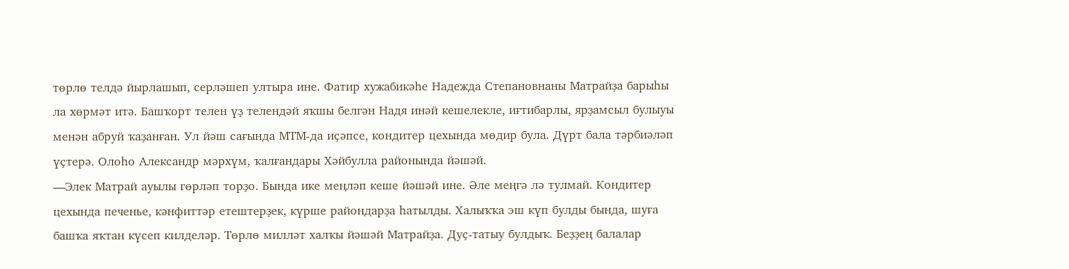төрлө телдә йырлашып, серләшеп ултыра ине. Фатир хужабикәһе Надежда Степановнаны Матрайҙа барыһы ла хөрмәт итә. Башҡорт телен үҙ телендәй яҡшы белгән Надя инәй кешелекле, иғтибарлы, ярҙамсыл булыуы менән абруй ҡаҙанған. Ул йәш сағында МТМ-да иҫәпсе, кондитер цехында мөдир була. Дүрт бала тәрбиәләп үҫтерә. Олоһо Александр мәрхүм, ҡалғандары Хәйбулла районында йәшәй.
—Элек Матрай ауылы гөрләп торҙо. Бында ике меңләп кеше йәшәй ине. Әле меңгә лә тулмай. Кондитер цехында печенье, кәнфиттәр етештерҙек, күрше райондарҙа һатылды. Халыҡҡа эш күп булды бында, шуға башҡа яҡтан күсеп килделәр. Төрлө милләт халҡы йәшәй Матрайҙа. Дуҫ-татыу булдыҡ. Беҙҙең балалар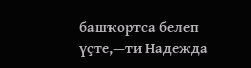башҡортса белеп үҫте,—ти Надежда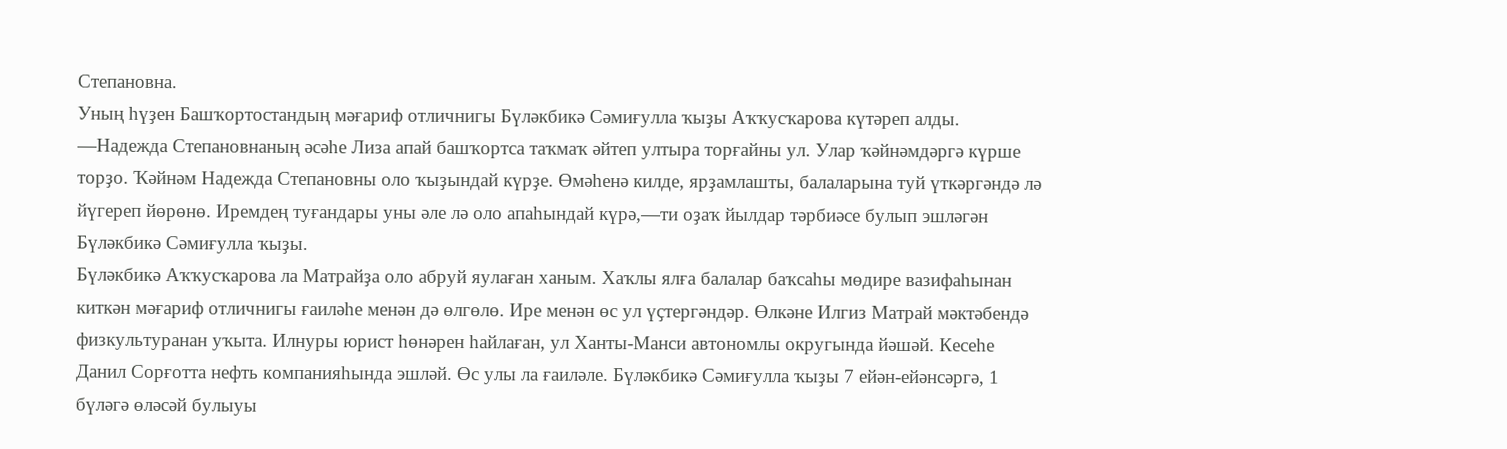Степановна.
Уның һүҙен Башҡортостандың мәғариф отличнигы Бүләкбикә Сәмиғулла ҡыҙы Аҡҡусҡарова күтәреп алды.
—Надежда Степановнаның әсәһе Лиза апай башҡортса таҡмаҡ әйтеп ултыра торғайны ул. Улар ҡәйнәмдәргә күрше торҙо. Ҡәйнәм Надежда Степановны оло ҡыҙындай күрҙе. Өмәһенә килде, ярҙамлашты, балаларына туй үткәргәндә лә йүгереп йөрөнө. Иремдең туғандары уны әле лә оло апаһындай күрә,—ти оҙаҡ йылдар тәрбиәсе булып эшләгән Бүләкбикә Сәмиғулла ҡыҙы.
Бүләкбикә Аҡҡусҡарова ла Матрайҙа оло абруй яулаған ханым. Хаҡлы ялға балалар баҡсаһы мөдире вазифаһынан киткән мәғариф отличнигы ғаиләһе менән дә өлгөлө. Ире менән өс ул үҫтергәндәр. Өлкәне Илгиз Матрай мәктәбендә физкультуранан уҡыта. Илнуры юрист һөнәрен һайлаған, ул Ханты-Манси автономлы округында йәшәй. Кесеһе Данил Сорғотта нефть компанияһында эшләй. Өс улы ла ғаиләле. Бүләкбикә Сәмиғулла ҡыҙы 7 ейән-ейәнсәргә, 1 бүләгә өләсәй булыуы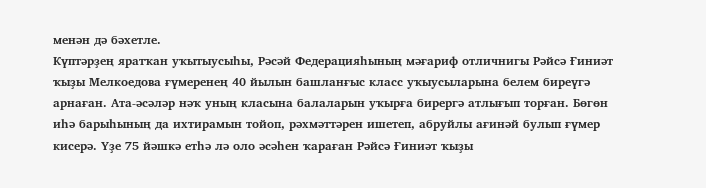менән дә бәхетле.
Күптәрҙең яратҡан уҡытыусыһы, Рәсәй Федерацияһының мәғариф отличнигы Рәйсә Ғиниәт ҡыҙы Мелкоедова ғүмеренең 40 йылын башланғыс класс уҡыусыларына белем биреүгә арнаған. Ата-әсәләр нәҡ уның класына балаларын уҡырға бирергә атлығып торған. Бөгөн иһә барыһының да ихтирамын тойоп, рәхмәттәрен ишетеп, абруйлы ағинәй булып ғүмер кисерә. Үҙе 75 йәшкә етһә лә оло әсәһен ҡараған Рәйсә Ғиниәт ҡыҙы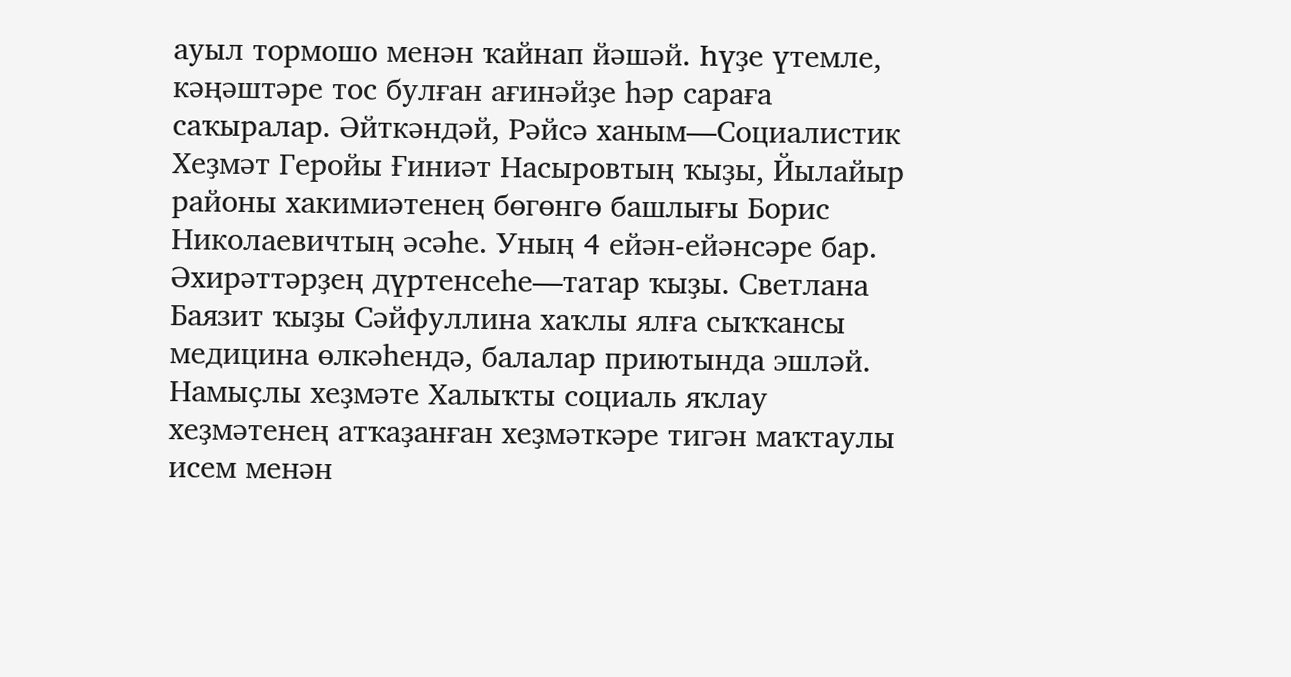ауыл тормошо менән ҡайнап йәшәй. Һүҙе үтемле, кәңәштәре тос булған ағинәйҙе һәр сараға саҡыралар. Әйткәндәй, Рәйсә ханым—Социалистик Хеҙмәт Геройы Ғиниәт Насыровтың ҡыҙы, Йылайыр районы хакимиәтенең бөгөнгө башлығы Борис Николаевичтың әсәһе. Уның 4 ейән-ейәнсәре бар.
Әхирәттәрҙең дүртенсеһе—татар ҡыҙы. Светлана Баязит ҡыҙы Сәйфуллина хаҡлы ялға сыҡҡансы медицина өлкәһендә, балалар приютында эшләй. Намыҫлы хеҙмәте Халыҡты социаль яҡлау хеҙмәтенең атҡаҙанған хеҙмәткәре тигән маҡтаулы исем менән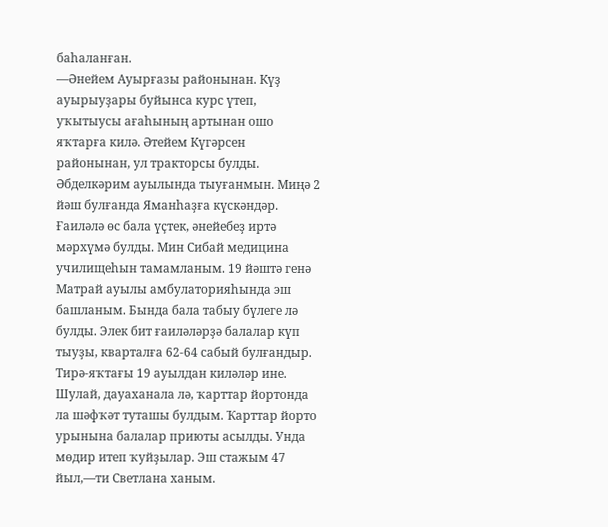баһаланған.
—Әнейем Ауырғазы районынан. Күҙ ауырыуҙары буйынса курс үтеп, уҡытыусы ағаһының артынан ошо яҡтарға килә. Әтейем Күгәрсен районынан, ул тракторсы булды. Әбделкәрим ауылында тыуғанмын. Миңә 2 йәш булғанда Яманһаҙға күскәндәр. Ғаиләлә өс бала үҫтек, әнейебеҙ иртә мәрхүмә булды. Мин Сибай медицина училищеһын тамамланым. 19 йәштә генә Матрай ауылы амбулаторияһында эш башланым. Бында бала табыу бүлеге лә булды. Элек бит ғаиләләрҙә балалар күп тыуҙы, кварталға 62-64 сабый булғандыр. Тирә-яҡтағы 19 ауылдан киләләр ине. Шулай, дауаханала лә, ҡарттар йортонда ла шәфҡәт туташы булдым. Ҡарттар йорто урынына балалар приюты асылды. Унда мөдир итеп ҡуйҙылар. Эш стажым 47 йыл,—ти Светлана ханым.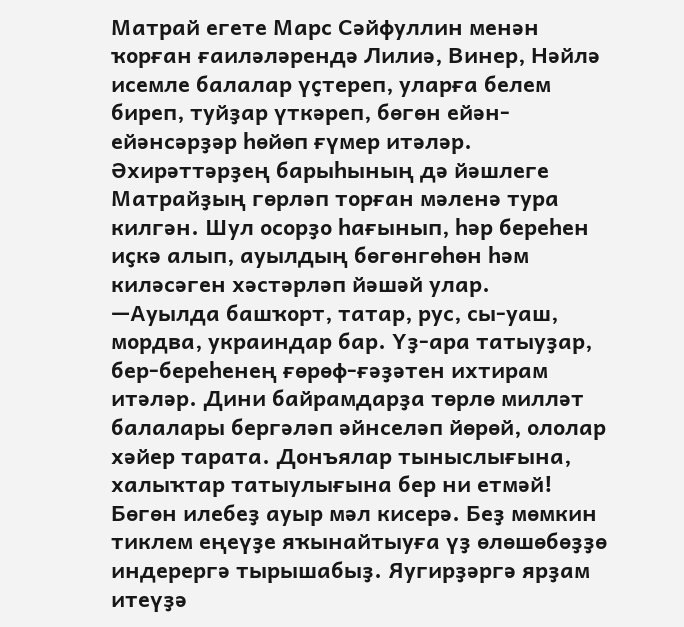Матрай егете Марс Сәйфуллин менән ҡорған ғаиләләрендә Лилиә, Винер, Нәйлә исемле балалар үҫтереп, уларға белем биреп, туйҙар үткәреп, бөгөн ейән-ейәнсәрҙәр һөйөп ғүмер итәләр.
Әхирәттәрҙең барыһының дә йәшлеге Матрайҙың гөрләп торған мәленә тура килгән. Шул осорҙо һағынып, һәр береһен иҫкә алып, ауылдың бөгөнгөһөн һәм киләсәген хәстәрләп йәшәй улар.
—Ауылда башҡорт, татар, рус, сы-уаш, мордва, украиндар бар. Үҙ-ара татыуҙар, бер-береһенең ғөрөф-ғәҙәтен ихтирам итәләр. Дини байрамдарҙа төрлө милләт балалары бергәләп әйнселәп йөрөй, ололар хәйер тарата. Донъялар тыныслығына, халыҡтар татыулығына бер ни етмәй! Бөгөн илебеҙ ауыр мәл кисерә. Беҙ мөмкин тиклем еңеүҙе яҡынайтыуға үҙ өлөшөбөҙҙө индерергә тырышабыҙ. Яугирҙәргә ярҙам итеүҙә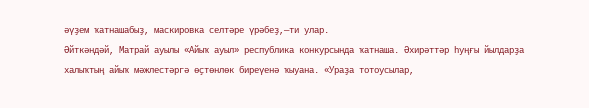әүҙем ҡатнашабыҙ, маскировка селтәре үрәбеҙ,—ти улар.
Әйткәндәй, Матрай ауылы «Айыҡ ауыл» республика конкурсында ҡатнаша. Әхирәттәр һуңғы йылдарҙа халыҡтың айыҡ мәжлестәргә өҫтөнлөк биреүенә ҡыуана. «Ураҙа тотоусылар,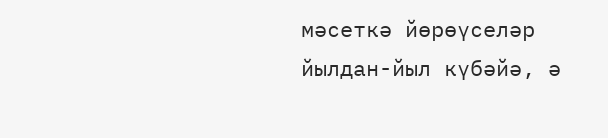мәсеткә йөрөүселәр йылдан-йыл күбәйә, ә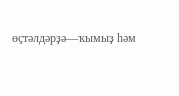өҫтәлдәрҙә—ҡымыҙ һәм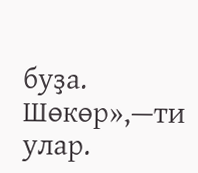буҙа. Шөкөр»,—ти улар.